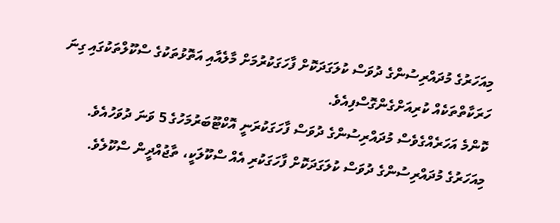މިއަހަރުގެ މުދައްރިސުންގެ ދުވަސް ކުލަގަދަކޮށް ފާހަގަކުރުމަށް މާލެއާއި އަތޮޅުތަކުގެ ސްކޫލްތަކުގައި ގިނަ ހަރަކާތްތަކެއް ކުރިއަށްގެންގޮސްފިއެވެ.
ކޮންމެ އަހަރެއްގެވެސް މުދައްރިސުންގެ ދުވަސް ފާހަގަކުރަނީ އޮކްޓޫބަރުމަހުގެ 5 ވަނަ ދުވަހުއެވެ.
މިއަހަރުގެ މުދައްރިސުންގެ ދުވަސް ކުލަގަދަކޮށް ފާހަގަކުރި އެއް ސްކޫލަކީ، ތާޖުއްދީން ސްކޫލެވެ.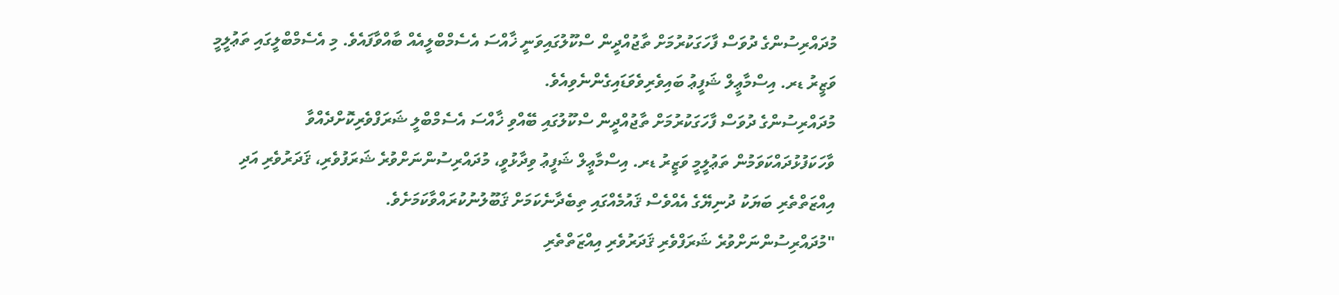މުދައްރިސުންގެ ދުވަސް ފާހަގަކުރުމަށް ތާޖުއްދީން ސްކޫލުގައިވަނީ ޚާއްސަ އެސެމްބްލީއެއް ބާއްވާފައެވެ. މި އެސެމްބްލީގައި ތަޢުލީމީ ވަޒީރު ޑރ. އިސްމާޢީލް ޝަފީޢު ބައިވެރިވެވަޑައިގެންނެވިއެވެ.
މުދައްރިސުންގެ ދުވަސް ފާހަގަކުރުމަށް ތާޖުއްދީން ސްކޫލުގައި ބޭއްވި ޚާއްސަ އެސެމްބްލީ ޝަރަފްވެރިކޮށްދެއްވާ ވާހަކަފުޅުދައްކަވަމުން ތަޢުލީމީ ވަޒީރު ޑރ. އިސްމާޢީލް ޝަފީޢު ވިދާޅުވީ، މުދައްރިސުންނަށްވުރެ ޝަރަފުވެރި، ޤަދަރުވެރި އަދި އިއްޒަތްތެރި ބަޔަކު ދުނިޔޭގެ އެއްވެސް ޤައުމެއްގައި ތިބެދާނެކަމަށް ޤަބޫލުނުކުރައްވާކަމަށެވެ.
"މުދައްރިސުންނަށްވުރެ ޝަރަފްވެރި ޤަދަރުވެރި އިއްޒަތްތެރި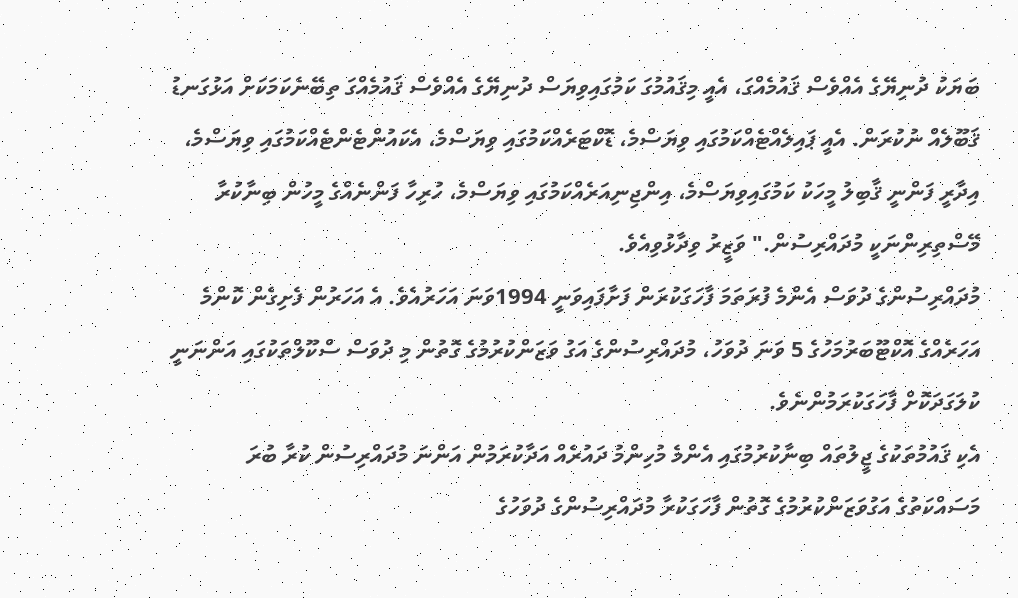ބަޔަކު ދުނިޔޭގެ އެއްވެސް ޤައުމެއްގަ، އެއީ މިޤައުމުގަ ކަމުގައިވިޔަސް ދުނިޔޭގެ އެއްވެސް ޤައުމެއްގަ ތިބޭނެކަމަކަށް އަޅުގަނޑު ޤަބޫލެއް ނުކުރަން. އެއީ ޕައިލެއްޓެއްކަމުގައި ވިޔަސްމެ، ޑޮކްޓަރެއްކަމުގައި ވިޔަސްމެ، އެކައުންޓެންޓެއްކަމުގައި ވިޔަސްމެ، އިދާރީ ފަންނީ ޤާބިލު މީހަކު ކަމުގައިވިޔަސްމެ، އިންޖިނިއަރެއްކަމުގައި ވިޔަސްމެ، ހުރިހާ ފަންނެއްގެ މީހުން ބިނާކުރާ މޭސްތިރިންނަކީ މުދައްރިސުން." ވަޒީރު ވިދާޅުވިއެވެ.
މުދައްރިސުންގެ ދުވަސް އެންމެ ފުރަތަމަ ފާހަގަކުރަން ފަށާފައިވަނީ 1994ވަނަ އަހަރުއެވެ. އެ އަހަރުން ފެށިގެން ކޮންމެ އަހަރެއްގެ އޮކްޓޫބަރުމަހުގެ 5 ވަނަ ދުވަހު، މުދައްރިސުންގެ އަގު ވަޒަންކުރުމުގެ ގޮތުން މި ދުވަސް ސްކޫލްތަކުގައި އަންނަނީ ކުލަގަދަކޮށް ފާހަގަކުރަމުންނެވެ.
އެކި ޤައުމުތަކުގެ ޖީލުތައް ބިނާކުރުމުގައި އެންމެ މުހިންމު ދައުރެއް އަދާކުރަމުން އަންނަ މުދައްރިސުން ކުރާ ބުރަ މަސައްކަތުގެ އަގުވަޒަންކުރުމުގެ ގޮތުން ފާހަގަކުރާ މުދައްރިސުންގެ ދުވަހުގެ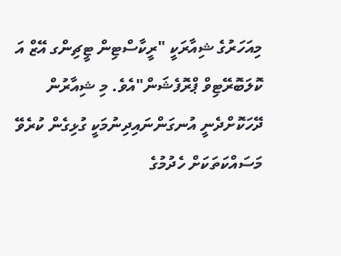މިއަހަރުގެ ޝިއާރަކީ "ރީކާސްޓިން ޓީޗިންގ އޭޒް އަ ކޮލަބޮރޭޓިވް ޕްރޮފެޝަން"އެވެ. މި ޝިއާރުން ދޭހަކޮށްދެނީ އުނގަންނައިދިނުމަކީ ގުޅިގެން ކުރެވޭ މަސައްކަތަކަށް ހެދުމުގެ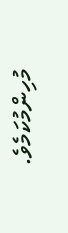މުހިންމުކަމެވެ.